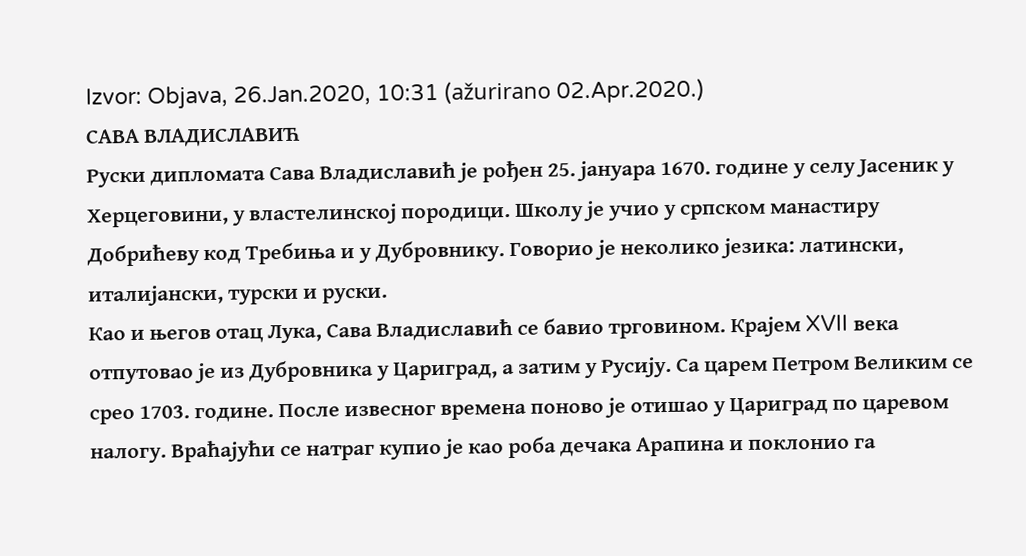Izvor: Objava, 26.Jan.2020, 10:31 (ažurirano 02.Apr.2020.)
САВА ВЛАДИСЛАВИЋ
Руски дипломата Сава Владиславић је рођен 25. јануара 1670. године у селу Јасеник у Херцеговини, у властелинској породици. Школу је учио у српском манастиру Добрићеву код Требиња и у Дубровнику. Говорио је неколико језика: латински, италијански, турски и руски.
Као и његов отац Лука, Сава Владиславић се бавио трговином. Крајем XVII века отпутовао је из Дубровника у Цариград, а затим у Русију. Са царем Петром Великим се срео 1703. године. После извесног времена поново је отишао у Цариград по царевом налогу. Враћајући се натраг купио је као роба дечака Арапина и поклонио га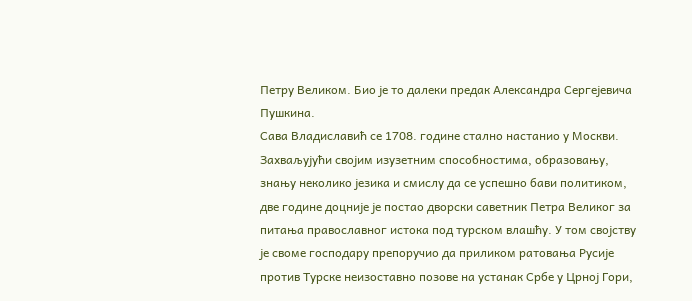Петру Великом. Био је то далеки предак Александра Сергејевича Пушкина.
Сава Владиславић се 1708. године стално настанио у Москви. Захваљујући својим изузетним способностима, образовању, знању неколико језика и смислу да се успешно бави политиком, две године доцније је постао дворски саветник Петра Великог за питања православног истока под турском влашћу. У том својству је своме господару препоручио да приликом ратовања Русије против Турске неизоставно позове на устанак Србе у Црној Гори,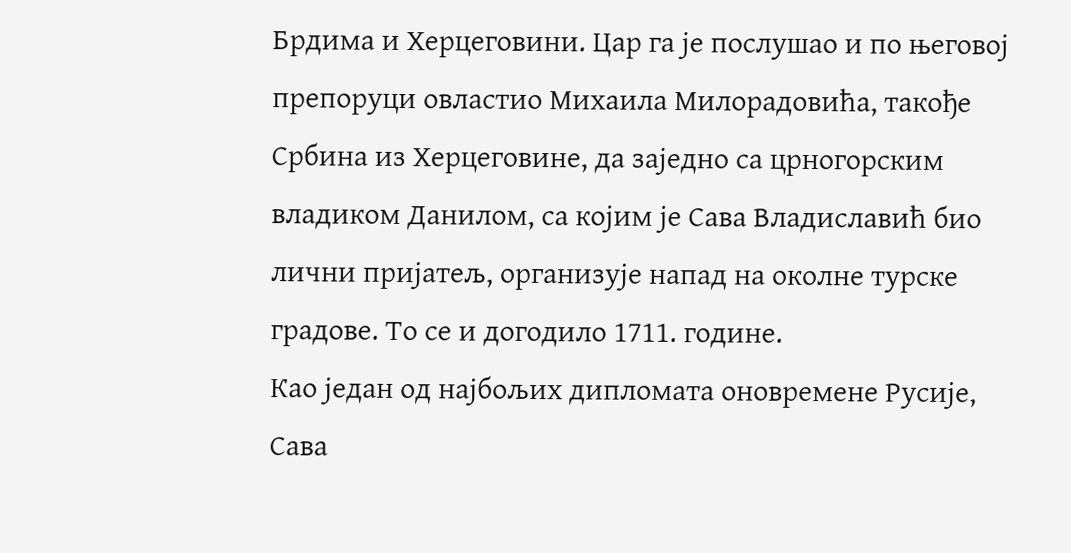Брдима и Херцеговини. Цар га је послушао и по његовој препоруци овластио Михаила Милорадовића, такође Србина из Херцеговине, да заједно са црногорским владиком Данилом, са којим је Сава Владиславић био лични пријатељ, организује напад на околне турске градове. То се и догодило 1711. године.
Као један од најбољих дипломата оновремене Русије, Сава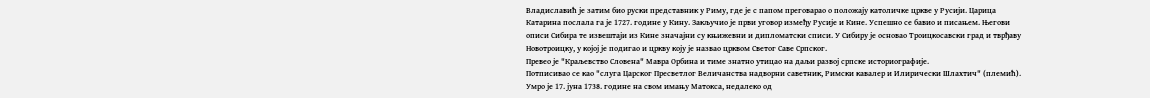Владиславић је затим био руски представник у Риму, где је с папом преговарао о положају католичке цркве у Русији. Царица Катарина послала га је 1727. године у Кину. Закључио је први уговор између Русије и Кине. Успешно се бавио и писањем. Његови описи Сибира те извештаји из Кине значајни су књижевни и дипломатски списи. У Сибиру је основао Троицкосавски град и тврђаву Новотроицку, у којој је подигао и цркву коју је назвао црквом Светог Саве Српског.
Превео је "Краљевство Словена" Мавра Орбина и тиме знатно утицао на даљи развој српске историографије.
Потписивао се као "слуга Царског Пресветлог Величанства надворни саветник, Римски кавалер и Илирически Шлахтич" (племић).
Умро је 17. јуна 1738. године на свом имању Матокса, недалеко од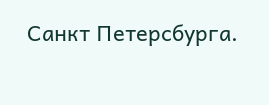Санкт Петерсбурга.